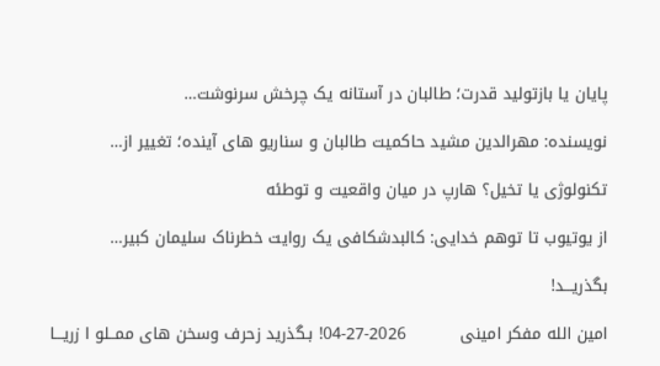پایان یا بازتولید قدرت؛ طالبان در آستانه یک چرخش سرنوشت‌…

نویسنده: مهرالدین مشید حاکمیت طالبان و سناریو های آینده؛ تغییر از…

تکنولوژی یا تخیل؟ هارپ در میان واقعیت و توطئه

از یوتیوب تا توهم خدایی: کالبدشکافی یک روایت خطرناک سلیمان کبیر…

بگذریـــد!

امین الله مفکر امینی          2026-27-04! بـگذرید زحرف وسخن های ممــلو ا زریـــا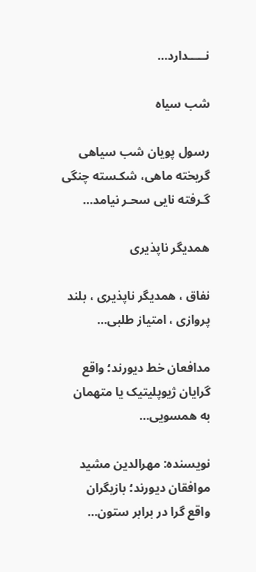نـــــدارد…

شب سیاه

رسول پویان شب سیاهی گریخته ماهی، شکـسته چنگی گـرفته نایی سحـر نیامد…

همدیگر ناپذیری

نفاق ، همدیگر ناپذیری ، بلند پروازی ، امتیاز طلبی…

مدافعان خط دیورند؛ واقع گرایان ژیوپلیتیک یا متهمان به همسویی…

نویسنده: مهرالدین مشید موافقان دیورند؛ بازیگران واقع گرا در برابر ستون…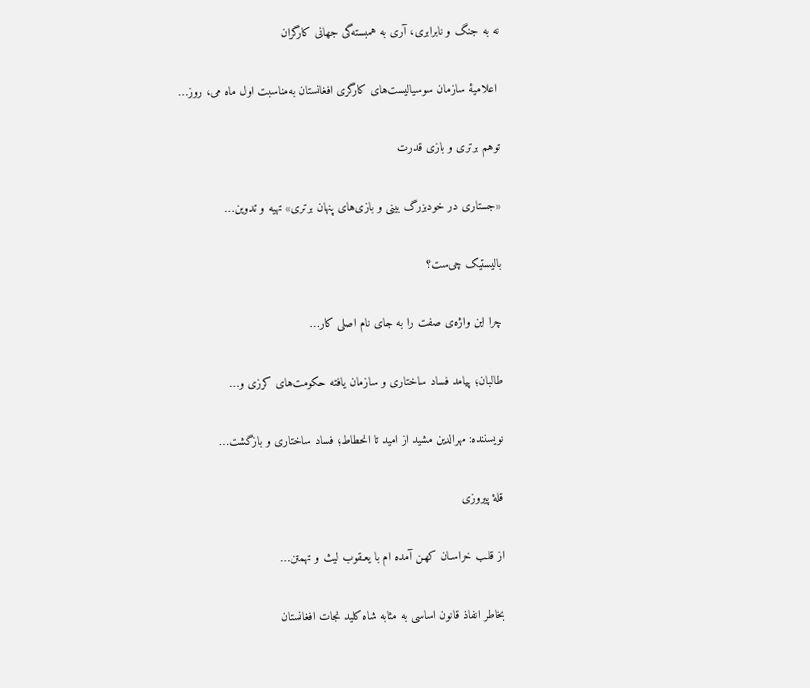نه به جنگ و نابرابری، آری به همبسته‌گی جهانی کارگران

 اعلامیۀ سازمان سوسیالیست‌های کارگری افغانستان به‌مناسبت اول ماه می، روز…

توهم برتری و بازی قدرت

«جستاری در خودبزرگ‌ بینی و بازی‌های پنهان برتری» تهیه و تدوین…

بالیستیک چی‌ست؟

چرا این واژه‌ی صفت را به جای نام اصلی کار…

طالبان؛ پیامد فساد ساختاری و سازمان یافته حکومت‌های کرزی و…

نویسننده: مهرالدین مشید از امید تا انحطاط؛ فساد ساختاری و بازگشت…

قلۀ پیروزی

از قلـب خراسـان کهـن آمده ام با یعـقوب لیث و تهمتن…

بخاطر انفاذ قانون اساسی به مثابه شاه کلید نجات افغانستان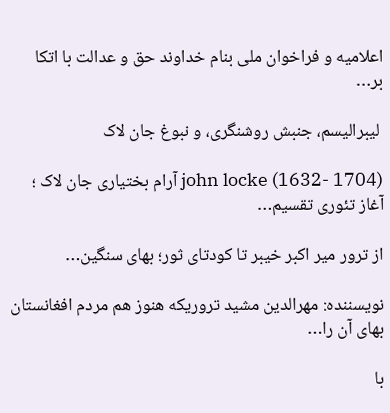اعلامیه و فراخوان ملی بنام خداوند حق و عدالت با اتکا بر…

 لیبرالیسم، جنبش روشنگری، و نبوغ جان لاک

john locke (1632- 1704) آرام بختیاری جان لاک ؛ آغاز تئوری تقسیم…

از ترور میر اکبر خیبر تا کودتای ثور؛ بهای سنگین…

نویسننده: مهرالدین مشید تروریکه هنوز هم مردم افغانستان بهای آن را…

با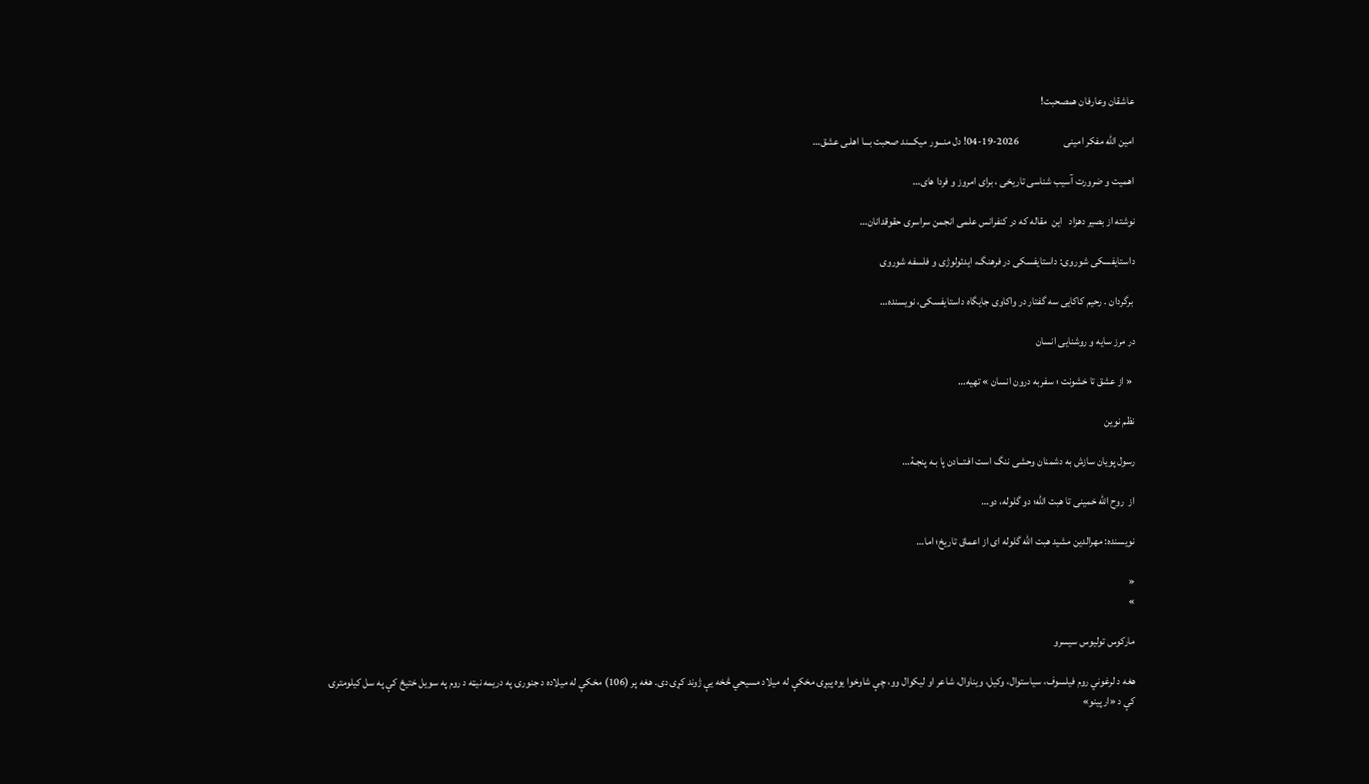عاشقان وعارفان همصحبت!

امین الله مفکر امینی                     2026-19-04! دل منـــور میکـــند صحبت بـــا اهلـی عشق…

اهمیت و ضرورت آسیب شناسی تاریخی ، برای امروز و فردا های…

نوشته از بصیر دهزاد   این  مقاله که در کنفرانس علمی انجمن سراسری حقوقدانان…

داستایفسکی شوروی: داستایفسکی در فرهنگ، ایدئولوژی و فلسفه شوروی

 برگردان . رحیم کاکایی سه گفتار در واکاوی جایگاه داستایفسکی، نویسنده…

در مرز سایه و روشنایی انسان

 « از عشق تا خشونت ؛ سفربه درون انسان » تهیه…

نظم نوین

رسول پویان سازش به دشمنان وحشی ننگ است افـتــادن پا بـه پنجـۀ…

از  روح الله خمینی تا هبت الله؛ دو گلوله، دو…

نویسنده: مهرالدین مشید هبت الله گلوله ای از اعماق تاریخ؛ اما…

«
»

مارکوس تولیوس سیسرو

هغه د لرغوني روم فیلسوف، سیاستوال، وکیل، ویناوال، شاعر او لیکوال وو، چې شاوخوا یوه پیړۍ مخکې له میلاد مسیحي څخه یې ژوند کړی دی. هغه پر (106) مخکې له میلاده د جنورۍ په دریمه نیټه د روم په سویل ختیځ کې په سل کیلومترۍ کې د «ارپینو»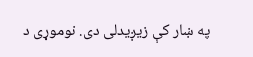په ښار کې زیږیدلی دی. نوموړی د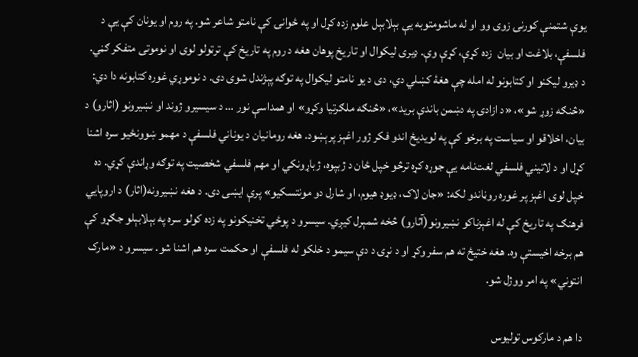یوې شتمنې کورنۍ زوی وو او له ماشومتوبه یې بېلابېل علوم زده کړل او په ځوانۍ کې نامتو شاعر شو. په روم او یونان کې یې د فلسفې، بلاغت او بیان  زده کړې، کړې وې. ډیری لیکوال او تاریخ پوهان هغه د روم په تاریخ کې ترټولو لوی او نوموتی متفکر ګڼي. د ډیرو لیکنو او کتابونو له امله چې هغهٔ کښلي دي، دی د یو نامتو لیکوال په توګه پېژندل شوی دی. د نوموړي غوره کتابونه دا دي: «څنګه زوړ شو»، «د ازادۍ په دښمن باندې برید»، «څنګه ملګرتیا وکړو» او همداسې نور … د سیسیرو ژوند او نښیرونو (اثارو) د بیان، اخلاقو او سیاست په برخو کې په لویدیځ اندو فکر ژور اغېز پرېښود. هغه رومانیان د یوناني فلسفې د مهمو ښوونځیو سره اشنا کړل او د لاتیني فلسفي لغت‌نامه یې جوړه کړه ترڅو خپل ځان د ژبپوه، ژباړونکي او مهم فلسفي شخصیت په توګه وړاندې کړي. ده خپل لوی اغېز پر غوره روڼاندو لکه: «جان لاک، ډیوډ هیوم، او شارل دو مونتسکیو» پرې ایښی دی. د هغه نښیرونه(اثار) د اروپایي فرهنګ په تاریخ کې له اغېزناکو نښیرونو(آثارو) څخه شمېرل کیږي. سیسرو د پوځي تخنیکونو په زده کولو سره په بېلابېلو جګړو کې هم برخه اخیستې وه. هغه ختیځ ته هم سفر وکړ او د نړۍ د دې سیمو د خلکو له فلسفې او حکمت سره هم اشنا شو. سیسرو د «مارک انتوني» په امر ووژل شو.

دا هم د مارکوس تولیوس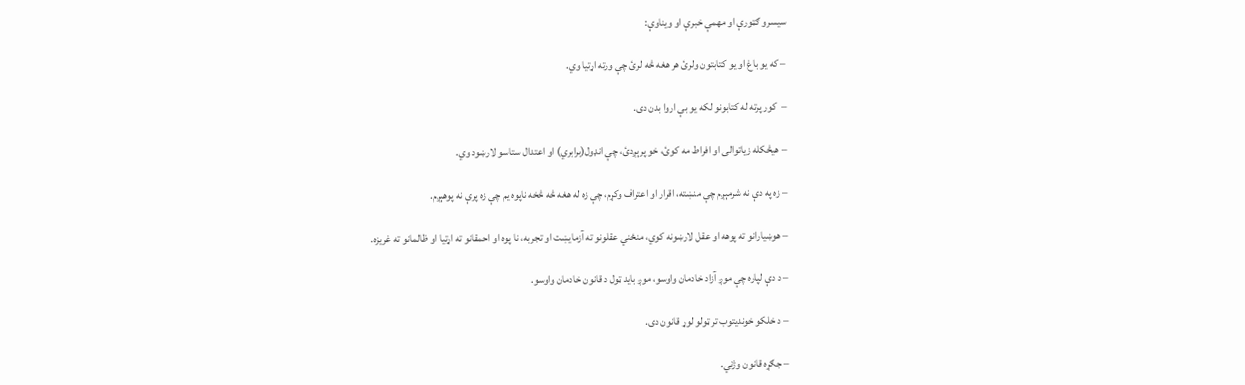سیسرو ګټورې او مهمې خبرې او ویناوې:

– که یو باغ او یو کتابتون ولرئ هر هغه څه لرئ چې ورته اړتیا وي.

–  کور پرته له کتابونو لکه یو بې اروا بدن دی.

– هیڅکله زیاتوالی او افراط مه کوئ، خو پرېږدئ، چې انډول(برابري) او اعتدال ستاسو لارښود وي.

– زه په دې نه شرمېږم چې منښته، اقرار او اعتراف وکړم، چې زه له هغه څه څخه ناپوه یم چې زه پرې نه پوهېږم.

– هوښیارانو ته پوهه او عقل لارښونه کوي، منځني عقلونو ته آزمایښت او تجربه، نا پوه او احمقانو ته اړتیا او ظالمانو ته غریزه.

– د دې لپاره چې موږ آزاد خادمان واوسو، موږ باید ټول د قانون خادمان واوسو.

– د خلکو خوندیتوب تر ټولو لوړ قانون دی.

– جګړه قانون وژني.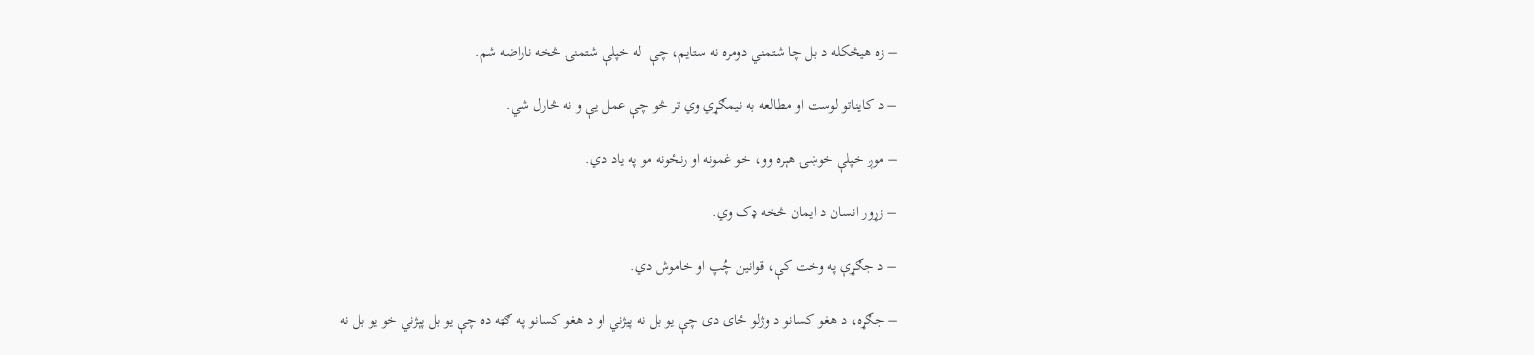– زه هیڅکله د بل چا شتمني دومره نه ستایم، چې  له خپلې شتمنۍ څخه ناراضه شم.

– د کایناتو لوست او مطالعه به نیمګړي وي تر څو چې عمل یې و نه څارل شي.

– موږ خپلې خوښۍ هېره وو، خو غمونه او رنځونه مو په یاد دي.

– زړور انسان د ایمان څخه ډک وي.

– د جګړې په وخت کې، قوانین چُپ او خاموش دي.

– جګړه، د هغو کسانو د وژلو ځای دی چې یو بل نه پیژني او د هغو کسانو په ګټه ده چې یو بل پېژني خو یو بل نه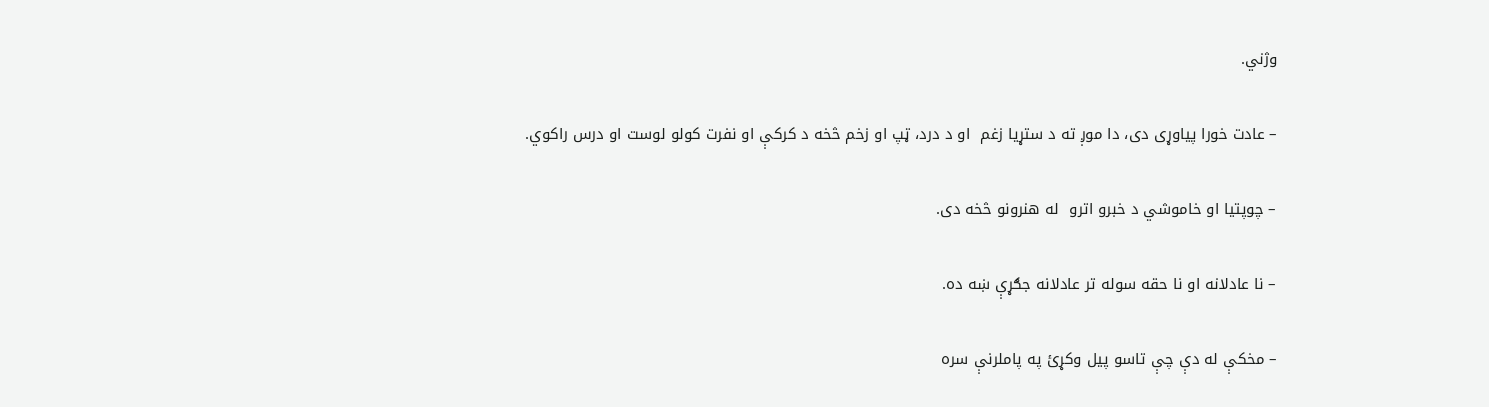وژني.

– عادت خورا پیاوړی دی، دا موږ ته د ستړیا زغم  او د درد، ټپ او زخم څخه د کرکې او نفرت کولو لوست او درس راکوي.

– چوپتیا او خاموشي د خبرو اترو  له هنرونو څخه دی.

– نا عادلانه او نا حقه سوله تر عادلانه جګړې ښه ده.

– مخکې له دې چې تاسو پیل وکړئ په پاملرنې سره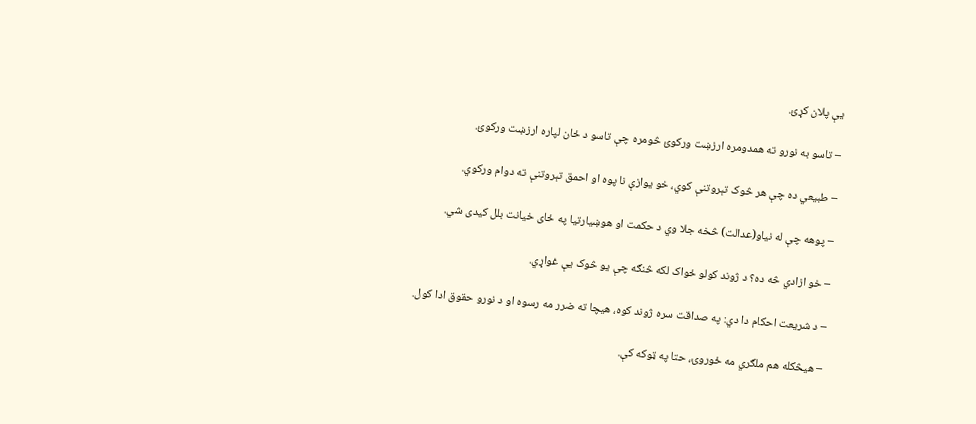یې پلان کړئ.

– تاسو به نورو ته همدومره ارزښت ورکوئ څومره چې تاسو د ځان لپاره ارزښت ورکوئ.

– طبیعي ده چې هر څوک تېروتنې کوي، خو یوازې نا پوه او احمق تېروتنې ته دوام ورکوي.

– پوهه چې له نیاو(عدالت) څخه جلا وي د حکمت او هوښیارتیا په ځای خیانت بلل کیدی شي.

– خو ازادي څه ده؟ د ژوند کولو ځواک لکه څنګه چې یو څوک یې غواړي.

– د شریعت احکام دا دي: په صداقت سره ژوند کوه، هیچا ته ضرر مه رسوه او د نورو حقوق ادا کول.

– هیڅکله هم ملګري مه ځوروئ، حتا په ټوکه کې.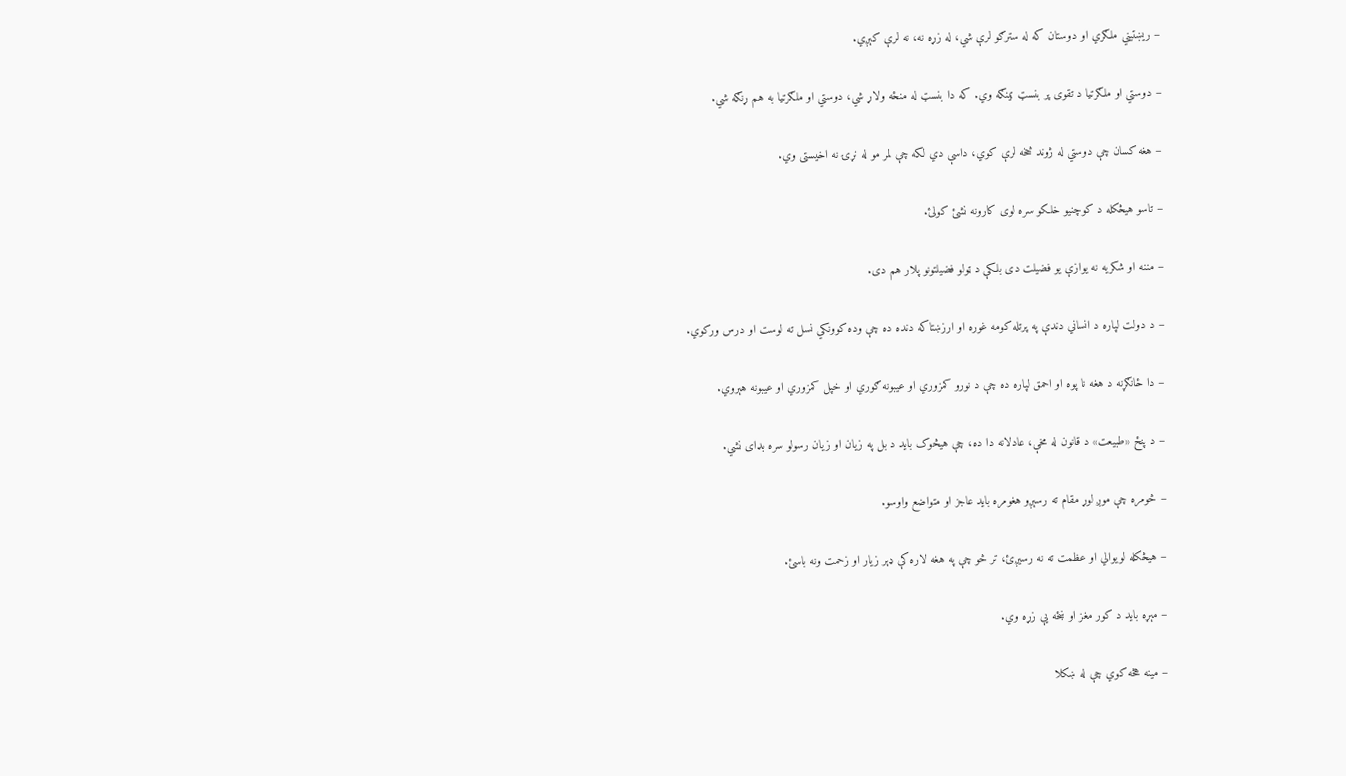– ریښتیني ملګري او دوستان که له سترګو لرې شي، له زړه نه، نه لرې کېږي.

– دوستي او ملګرتیا د تقوی پر بنسټ ټینګه وي. که دا بنسټ له منځه ولاړ شي، دوستي او ملګرتیا به هم ړنګه شي.

– هغه کسان چې دوستي له ژوند څخه لرې کوي، داسې دي لکه چې لمر مو له نړۍ نه اخيستی وي.

– تاسو هیڅکله د کوچنیو خلکو سره لوی کارونه نشئ کولئ.

– مننه او شکریه نه یوازې یو فضیلت دی بلکې د ټولو فضیلتونو پلار هم دی.

– د دولت لپاره د انساني دندې په پرتله کومه غوره او ارزښتاکه دنده ده چې وده کوونکي نسل ته لوست او درس ورکوي.

– دا ځانګړنه د هغه نا پوه او احمق لپاره ده چې د نورو کمزوري او عیبونه ګوري او خپل کمزوري او عیبونه هېروي.

– د پنځ «طبیعت» د قانون له مخې، عادلانه دا ده، چې هیڅوک باید د بل په زیان او زیان رسولو سره بډای نشي.

– څومره چې موږ لوړ مقام ته رسېږو هغومره باید عاجز او متواضع واوسو.

– هیڅکله لویوالي او عظمت ته نه رسیږئ، تر څو چې په هغه لاره کې ډېر زیار او زحمت ونه باسئ.

– مېړه باید د کور مغز او ښځه یې زړه وي.

– مینه هڅه کوي چې له ښکلا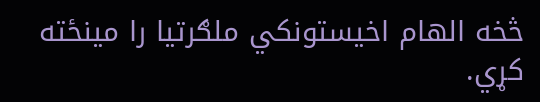څخه الهام اخیستونکي ملګرتیا را مینځته کړي.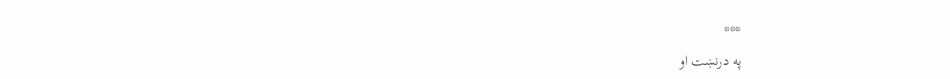***

په درنښت او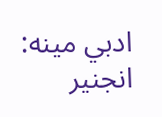ادبي مینه: انجنیر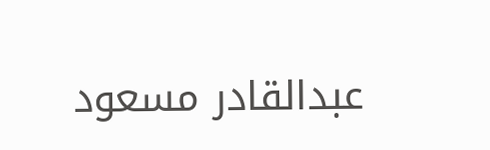عبدالقادر مسعود